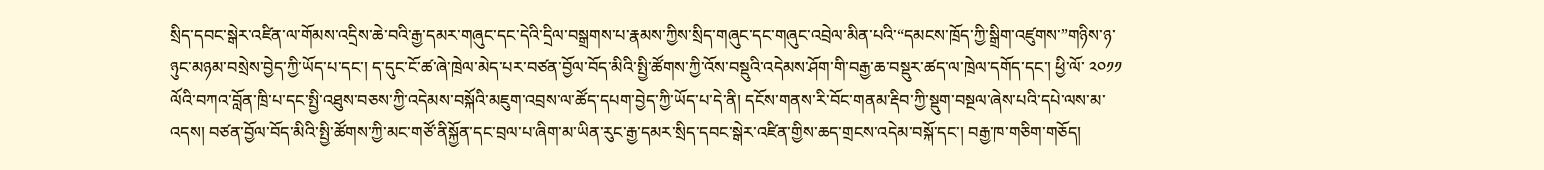སྲིད་དབང་སྒེར་འཛིན་ལ་གོམས་འདྲིས་ཆེ་བའི་རྒྱ་དམར་གཞུང་དང་དེའི་དྲིལ་བསྒྲགས་པ་རྣམས་ཀྱིས་སྲིད་གཞུང་དང་གཞུང་འབྲེལ་མིན་པའི་“དམངས་ཁྲོད་ཀྱི་སྒྲིག་འཛུགས་”གཉིས་ཉ་ཉུང་མཉམ་བསྲེས་བྱེད་ཀྱི་ཡོད་པ་དང་། ད་དུང་ངོ་ཚ་ཞེ་ཁྲེལ་མེད་པར་བཙན་བྱོལ་བོད་མིའི་སྤྱི་ཚོགས་ཀྱི་འོས་བསྡུའི་འདེམས་ཤོག་གི་བརྒྱ་ཆ་བསྡུར་ཚད་ལ་ཁྲེལ་དགོད་དང་། ཕྱི་ལོ་ ༢༠༡༡ ལོའི་བཀའ་བློན་ཁྲི་པ་དང་སྤྱི་འཐུས་བཅས་ཀྱི་འདེམས་བསྐོའི་མཇུག་འབྲས་ལ་ཚོད་དཔག་བྱེད་ཀྱི་ཡོད་པ་དེ་ནི། དངོས་གནས་རི་བོང་གནམ་རྡིབ་ཀྱི་སྡུག་བསྔལ་ཞེས་པའི་དཔེ་ལས་མ་འདས། བཙན་བྱོལ་བོད་མིའི་སྤྱི་ཚོགས་ཀྱི་མང་གཙོ་ནིསྐྱོན་དང་བྲལ་པ་ཞིག་མ་ཡིན་རུང་རྒྱ་དམར་སྲིད་དབང་སྒེར་འཛིན་གྱིས་ཆད་གྲངས་འདེམ་བསྐོ་དང་། བརྒྱ་ཁ་གཅིག་གཅོད།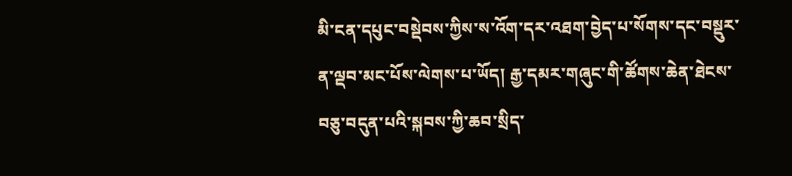མི་ངན་དཔུང་བསྡེབས་ཀྱིས་ས་འོག་དར་འཐག་བྱེད་པ་སོགས་དང་བསྡུར་ན་ལྡབ་མང་པོས་ལེགས་པ་ཡོད། རྒྱ་དམར་གཞུང་གི་ཚོགས་ཆེན་ཐེངས་བཅུ་བདུན་པའི་སྐབས་ཀྱི་ཆབ་སྲིད་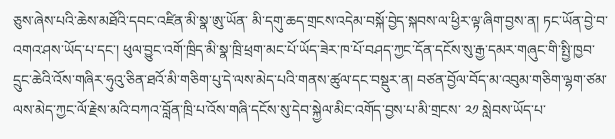ཅུས་ཞེས་པའི་ཆེས་མཐོའི་དབང་འཛིན་མི་སྣ་ཨུ་ཡོན་ མི་དགུ་ཆད་གྲངས་འདེམ་བསྐོ་བྱེད་སྐབས་ལ་ཕྱིར་ལྟ་ཞིག་བྱས་ན། ཏང་ཡོན་བྱེ་བ་འགའ་ཤས་ཡོད་པ་དང་། ཕུལ་བྱུང་འགོ་ཁྲིད་མི་སྣ་ཁྲི་ཕྲག་མང་པོ་ཡོད་ཟེར་ཁ་པོ་བཤད་ཀྱང་དོན་དངོས་སུ་རྒྱ་དམར་གཞུང་གི་སྤྱི་ཁྱབ་དྲུང་ཆེའི་འོས་གཞིར་ཧུའུ་ཅིན་ཐའོ་མི་གཅིག་པུ་དེ་ལས་མེད་པའི་གནས་ཚུལ་དང་བསྡུར་ན། བཙན་བྱོལ་བོད་མ་འབུམ་གཅིག་ལྷག་ཙམ་ལས་མེད་ཀྱང་ལོ་རྗེས་མའི་བཀའ་བློན་ཁྲི་པ་འོས་གཞི་དངོས་སུ་དེབ་སྐྱེལ་མིང་འགོད་བྱས་པ་མི་གྲངས་ ༢༡ སླེབས་ཡོད་པ་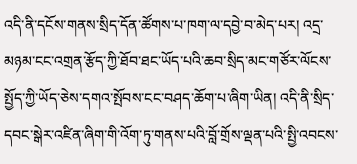འདི་ནི་དངོས་གནས་སྲིད་དོན་ཚོགས་པ་ཁག་ལ་དབྱེ་བ་མེད་པར། འདྲ་མཉམ་ངང་འགྲན་རྩོད་ཀྱི་ཐོབ་ཐང་ཡོད་པའི་ཆབ་སྲིད་མང་གཙོར་ལོངས་སྤྱོད་ཀྱི་ཡོད་ཅེས་དགའ་སྤོབས་ངང་བཤད་ཆོག་པ་ཞིག་ཡིན། འདི་ནི་སྲིད་དབང་སྒེར་འཛིན་ཞིག་གི་འོག་ཏུ་གནས་པའི་བློ་གྲོས་ལྡན་པའི་སྤྱི་འབངས་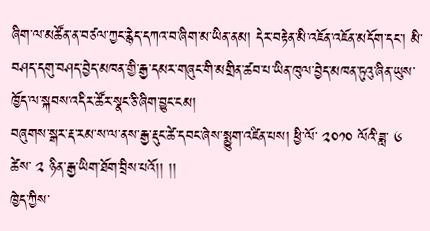ཞིག་ལ་མཚོན་ན་བཙལ་ཀྱང་རྙེད་དཀའ་བ་ཞིག་མ་ཡིན་ནམ། དེར་བརྟེན་མི་འཇོན་འཇོན་མདོག་དང་། མི་བཤད་དགུ་བཤད་བྱེད་མཁན་གྱི་རྒྱ་དམར་གཞུང་གི་མགྲིན་ཚབ་པ་ཡིན་ཁུལ་བྱེད་མཁན་ཏུའུ་ཞིན་ཡུས་ཁྱོད་ལ་སྐབས་འདིར་ཚོར་སྣང་ཅི་ཞིག་བྱུང་ངམ།
བཞུགས་སྒར་རྡ་རམ་ས་ལ་ནས་རྒྱ་རྡུང་ཚེ་དབང་ཞེས་སྨྱུག་འཛིན་པས། ཕྱི་ལོ་ ༢༠༡༠ ལོའི་ཟླ་ ༦ ཚེས་ ༢ ཉིན་རྒྱ་ཡིག་ཐོག་བྲིས་པའོ།། །།
ཁྱེད་ཀྱིས་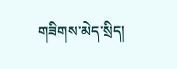གཟིགས་མེད་སྲིད།